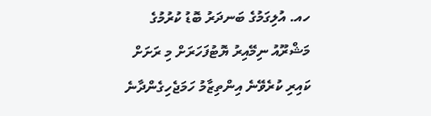ހއ. އުލިގަމުގެ ބަނދަރު ބޮޑު ކުރުމުގެ މަޝްރޫއު ނިމޭއިރު ޔޮޓުފަހަރަށް މި ރަށަށް ކައިރި ކުރެވޭނެ އިންތިޒާމު ހަމަޖެހިގެންދާނެ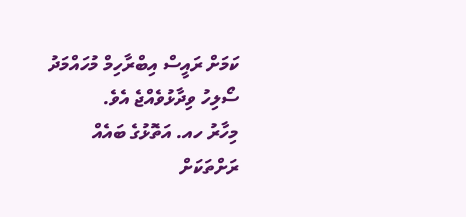ކަމަށް ރައީސް އިބްރާހިމް މުހައްމަދު ސޯލިހު ވިދާޅުވެއްޖެ އެވެ.
މިހާރު ހއ. އަތޮޅުގެ ބައެއް ރަށްތަކަށް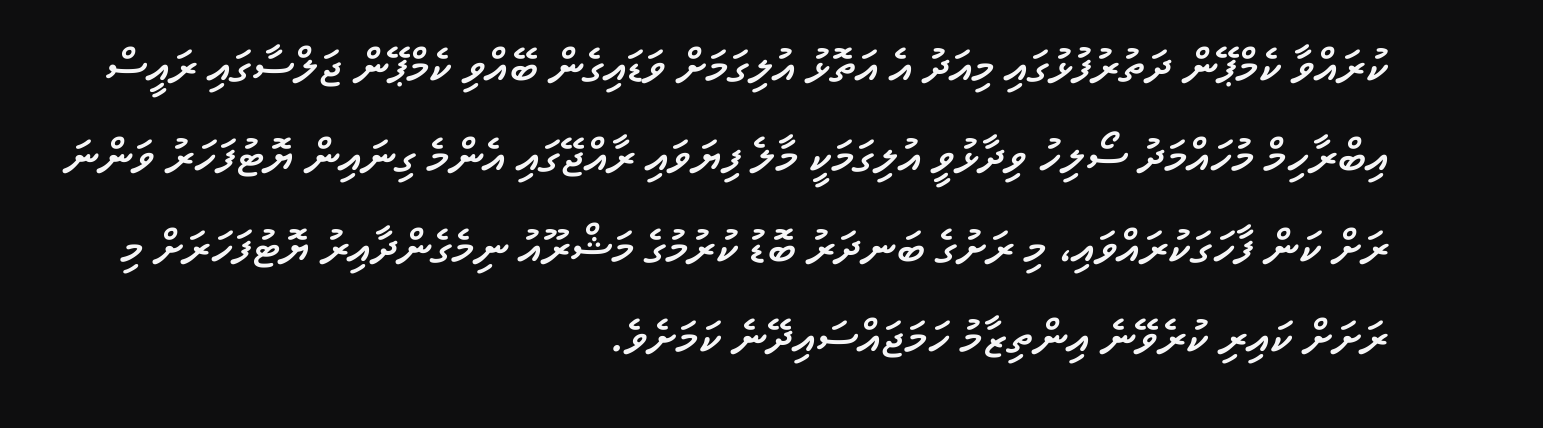ކުރައްވާ ކެމްޕޭން ދަތުރުފުޅުގައި މިއަދު އެ އަތޮޅު އުލިގަމަށް ވަޑައިގެން ބޭއްވި ކެމްޕޭން ޖަލްސާގައި ރައީސް އިބްރާހިމް މުހައްމަދު ސޯލިހު ވިދާޅުވީ އުލިގަމަކީ މާލެ ފިޔަވައި ރާއްޖޭގައި އެންމެ ގިނައިން ޔޮޓުފަހަރު ވަންނަ ރަށް ކަން ފާހަގަކުރައްވައި، މި ރަށުގެ ބަނދަރު ބޮޑު ކުރުމުގެ މަޝްރޫއު ނިމެގެންދާއިރު ޔޮޓުފަހަރަށް މި ރަށަށް ކައިރި ކުރެވޭނެ އިންތިޒާމު ހަމަޖައްސައިދޭނެ ކަމަށެވެ.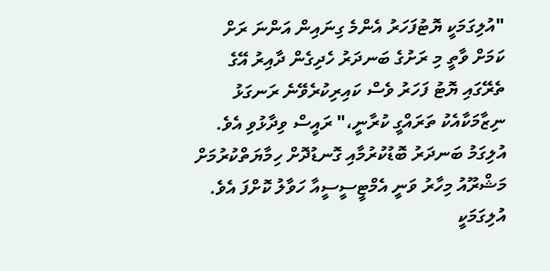"އުލިގަމަކީ ޔޮޓުފަހަރު އެންމެ ގިނައިން އަންނަ ރަށް ކަމަށް ވާތީ މި ރަށުގެ ބަނދަރު ހެދިގެން ދާއިރު އޭގެ ތެރޭގައި ޔޮޓު ފަހަރު ވެސް ކައިރިކުރެވޭނެ ރަނގަޅު ނިޒާމަކާއެކު ތަރައްގީ ކުރާނީ،" ރައީސް ވިދާޅުވި އެވެ.
އުލިގަމު ބަނދަރު ބޮޑުކުރުމާއި ގޮނޑުދޮށް ހިމާޔަތްކުރުމަށް މަޝްރޫއު މިހާރު ވަނީ އެމްޓީސީސީއާ ހަވާލު ކޮށްފަ އެވެ.
އުލިގަމަކީ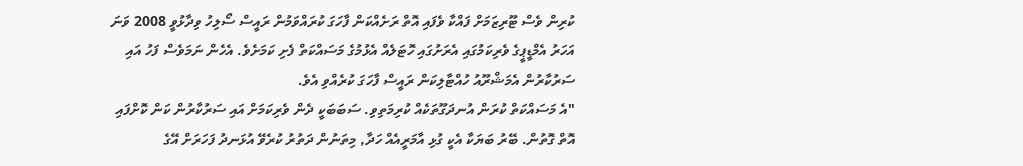ކުރިން ވެސް ޓޫރިޒަމަށް ފައްކާ ވެފައި އޮތް ރަށެއްކަން ފާހަގަ ކުރައްވަމުން ރައީސް ސޯލިހު ވިދާޅުވީ 2008 ވަނަ އަހަރު އެމްޑީޕީގެ ވެރިކަމުގައި އެރަށުގައި ހޮޓަލެއް އެޅުމުގެ މަސައްކަތް ފެށި ކަމަށެވެ. އެހެން ނަމަވެސް ފަހު އައި ސަރުކާރުން އެމަޝްރޫއު ހުއްޓާލިކަން ރައީސް ފާހަގަ ކުރެއްވި އެވެ.
"އެ މަސައްކަތް ކުރަން އުނދަގޫތަކެއް ކުރިމަތިވި. ސަބަބަކީ ދެން ވެރިކަމަށް އައި ސަރުކާރުން ކަން ކޮށްފައި އޮތް ގޮތުން. ބޭރު ބަޔަކާ އެކީ ގުޅި އާމަރީއެއް ހަދާ, މިތަނުން ދަތުރު ކުރެވޭ އުޅަނދު ފަހަރަށް އޭގެ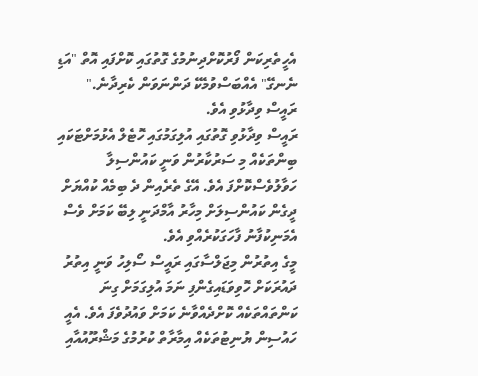އެހީތެރިކަން ފޯރުކޮށްދިނުމުގެ ގޮތުގައި ކޮށްފައި އޮތް "އަޑި ނެނގޭ" އެއްބަސްވުމެކޭ ދަންނަވަން ކެރިދާނެ." ރައީސް ވިދާޅުވި އެވެ.
ރައީސް ވިދާޅުވި ގޮތުގައި އުލިގަމުގައި ހޮޓެލް އެޅުމަށްޓަކައި ބިންތަކެއް މި ސަރުކާރުން ވަނީ ކައުންސިލާ ހަވާލުވެސްކޮށްފަ އެވެ. އޭގެ ތެރެއިން ދެ ބިމެއް ކުއްޔަށް ދީގެން ކައުންސިލަށް މިހާރު އާމްދަނީ ލިބޭ ކަމަށް ވެސް އެމަނިކުފާނު ފާހަގަކުރެއްވި އެވެ.
މީގެ އިތުރުން މިޖަލްސާގައި ރައީސް ސޯލިހު ވަނީ އިތުރު ދައުރަކަށް ހޮވިވަޑައިގެންފި ނަމަ އުލިގަމަށް ގިނަ ކަންތައްތަކެއް ކޮށްދެއްވާނެ ކަމަށް ވައުދުވެފަ އެވެ. އެއީ ހައުސިން ޔުނިޓުތަކެއް އިމާރާތް ކުރުމުގެ މަޝްރޫއުއާއި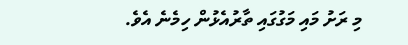މި ރަށު މައި މަގުގައި ތާރުއެޅުން ހިމެނެ އެވެ.